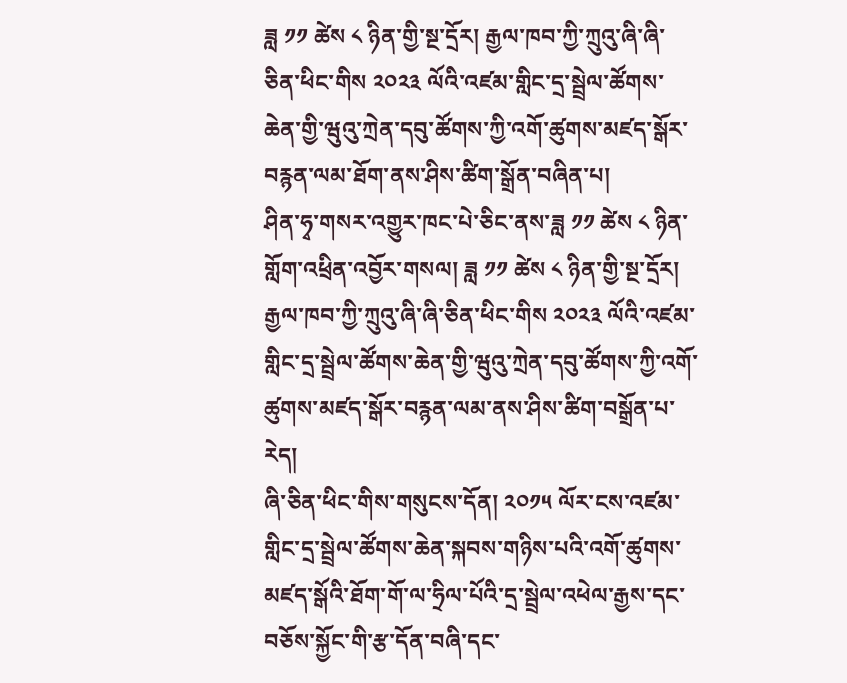ཟླ ༡༡ ཚེས ༨ ཉིན་གྱི་སྔ་དྲོར། རྒྱལ་ཁབ་ཀྱི་ཀྲུའུ་ཞི་ཞི་ཅིན་ཕིང་གིས ༢༠༢༣ ལོའི་འཛམ་གླིང་དྲ་སྦྲེལ་ཚོགས་ཆེན་གྱི་ཝུའུ་ཀྲེན་དབུ་ཚོགས་ཀྱི་འགོ་ཚུགས་མཛད་སྒོར་བརྙན་ལམ་ཐོག་ནས་ཤིས་ཚིག་སྒྲོན་བཞིན་པ།
ཤིན་ཧྭ་གསར་འགྱུར་ཁང་པེ་ཅིང་ནས་ཟླ ༡༡ ཚེས ༨ ཉིན་གློག་འཕྲིན་འབྱོར་གསལ། ཟླ ༡༡ ཚེས ༨ ཉིན་གྱི་སྔ་དྲོར། རྒྱལ་ཁབ་ཀྱི་ཀྲུའུ་ཞི་ཞི་ཅིན་ཕིང་གིས ༢༠༢༣ ལོའི་འཛམ་གླིང་དྲ་སྦྲེལ་ཚོགས་ཆེན་གྱི་ཝུའུ་ཀྲེན་དབུ་ཚོགས་ཀྱི་འགོ་ཚུགས་མཛད་སྒོར་བརྙན་ལམ་ནས་ཤིས་ཚིག་བསྒྲོན་པ་རེད།
ཞི་ཅིན་ཕིང་གིས་གསུངས་དོན། ༢༠༡༥ ལོར་ངས་འཛམ་གླིང་དྲ་སྦྲེལ་ཚོགས་ཆེན་སྐབས་གཉིས་པའི་འགོ་ཚུགས་མཛད་སྒོའི་ཐོག་གོ་ལ་ཧྲིལ་པོའི་དྲ་སྦྲེལ་འཕེལ་རྒྱས་དང་བཅོས་སྐྱོང་གི་རྩ་དོན་བཞི་དང་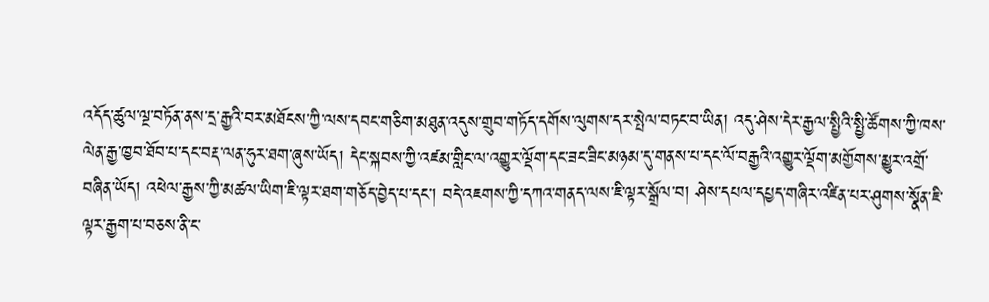འདོད་ཚུལ་ལྔ་བཏོན་ནས་དྲ་རྒྱའི་བར་མཐོངས་ཀྱི་ལས་དབང་གཅིག་མཐུན་འདུས་གྲུབ་གཏོད་དགོས་ལུགས་དར་སྤེལ་བཏང་བ་ཡིན། འདུ་ཤེས་དེར་རྒྱལ་སྤྱིའི་སྤྱི་ཚོགས་ཀྱི་ཁས་ལེན་རྒྱ་ཁྱབ་ཐོབ་པ་དང་བརྡ་ལན་ཧུར་ཐག་ཞུས་ཡོད། དེང་སྐབས་ཀྱི་འཛམ་གླིང་ལ་འགྱུར་ལྡོག་དང་ཟང་ཟིང་མཉམ་དུ་གནས་པ་དང་ལོ་བརྒྱའི་འགྱུར་ལྡོག་མགྱོགས་མྱུར་འགྲོ་བཞིན་ཡོད། འཕེལ་རྒྱས་ཀྱི་མཚལ་ཡིག་ཇི་ལྟར་ཐག་གཅོད་བྱེད་པ་དང་། བདེ་འཇགས་ཀྱི་དཀའ་གནད་ལས་ཇི་ལྟར་སྒྲོལ་བ། ཤེས་དཔལ་དཔྱད་གཞིར་འཛིན་པར་ཤུགས་སྣོན་ཇི་ལྟར་རྒྱག་པ་བཅས་ནི་ང་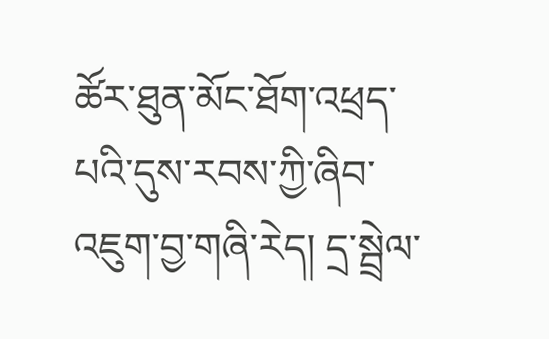ཚོར་ཐུན་མོང་ཐོག་འཕྲད་པའི་དུས་རབས་ཀྱི་ཞིབ་འཇུག་བྱ་གཞི་རེད། དྲ་སྦྲེལ་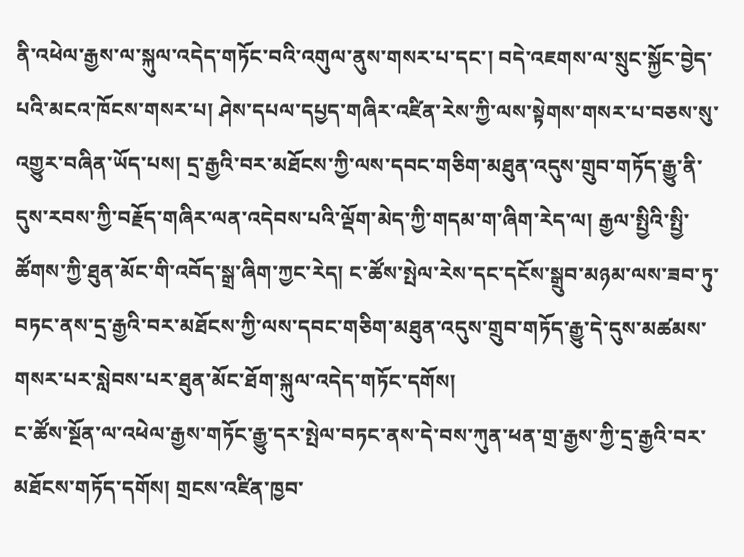ནི་འཕེལ་རྒྱས་ལ་སྐུལ་འདེད་གཏོང་བའི་འགུལ་ནུས་གསར་པ་དང་། བདེ་འཇགས་ལ་སྲུང་སྐྱོང་བྱེད་པའི་མངའ་ཁོངས་གསར་པ། ཤེས་དཔལ་དཔྱད་གཞིར་འཛིན་རེས་ཀྱི་ལས་སྟེགས་གསར་པ་བཅས་སུ་འགྱུར་བཞིན་ཡོད་པས། དྲ་རྒྱའི་བར་མཐོངས་ཀྱི་ལས་དབང་གཅིག་མཐུན་འདུས་གྲུབ་གཏོད་རྒྱུ་ནི་དུས་རབས་ཀྱི་བརྗོད་གཞིར་ལན་འདེབས་པའི་ལྡོག་མེད་ཀྱི་གདམ་ག་ཞིག་རེད་ལ། རྒྱལ་སྤྱིའི་སྤྱི་ཚོགས་ཀྱི་ཐུན་མོང་གི་འབོད་སྒྲ་ཞིག་ཀྱང་རེད། ང་ཚོས་སྤེལ་རེས་དང་དངོས་སྒྲུབ་མཉམ་ལས་ཟབ་ཏུ་བཏང་ནས་དྲ་རྒྱའི་བར་མཐོངས་ཀྱི་ལས་དབང་གཅིག་མཐུན་འདུས་གྲུབ་གཏོད་རྒྱུ་དེ་དུས་མཚམས་གསར་པར་སླེབས་པར་ཐུན་མོང་ཐོག་སྐུལ་འདེད་གཏོང་དགོས།
ང་ཚོས་སྔོན་ལ་འཕེལ་རྒྱས་གཏོང་རྒྱུ་དར་སྤེལ་བཏང་ནས་དེ་བས་ཀུན་ཕན་གྲ་རྒྱས་ཀྱི་དྲ་རྒྱའི་བར་མཐོངས་གཏོད་དགོས། གྲངས་འཛིན་ཁྱབ་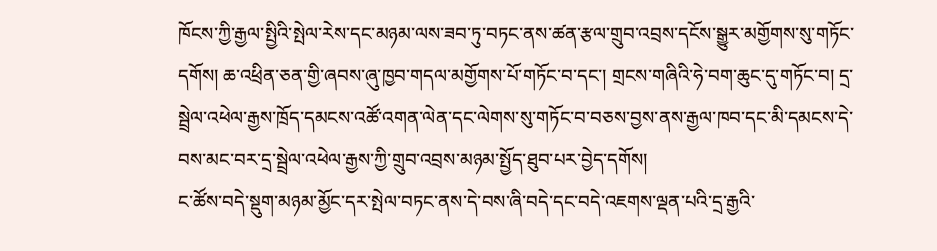ཁོངས་ཀྱི་རྒྱལ་སྤྱིའི་སྤེལ་རེས་དང་མཉམ་ལས་ཟབ་ཏུ་བཏང་ནས་ཚན་རྩལ་གྲུབ་འབྲས་དངོས་སྒྱུར་མགྱོགས་སུ་གཏོང་དགོས། ཆ་འཕྲིན་ཅན་གྱི་ཞབས་ཞུ་ཁྱབ་གདལ་མགྱོགས་པོ་གཏོང་བ་དང་། གྲངས་གཞིའི་ཧེ་བག་ཆུང་དུ་གཏོང་བ། དྲ་སྦྲེལ་འཕེལ་རྒྱས་ཁྲོད་དམངས་འཚོ་འགན་ལེན་དང་ལེགས་སུ་གཏོང་བ་བཅས་བྱས་ནས་རྒྱལ་ཁབ་དང་མི་དམངས་དེ་བས་མང་བར་དྲ་སྦྲེལ་འཕེལ་རྒྱས་ཀྱི་གྲུབ་འབྲས་མཉམ་སྤྱོད་ཐུབ་པར་བྱེད་དགོས།
ང་ཚོས་བདེ་སྡུག་མཉམ་མྱོང་དར་སྤེལ་བཏང་ནས་དེ་བས་ཞི་བདེ་དང་བདེ་འཇགས་ལྡན་པའི་དྲ་རྒྱའི་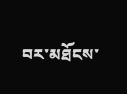བར་མཐོངས་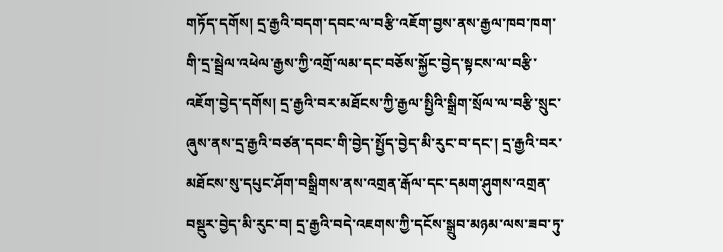གཏོད་དགོས། དྲ་རྒྱའི་བདག་དབང་ལ་བརྩི་འཇོག་བྱས་ནས་རྒྱལ་ཁབ་ཁག་གི་དྲ་སྦྲེལ་འཕེལ་རྒྱས་ཀྱི་འགྲོ་ལམ་དང་བཅོས་སྐྱོང་བྱེད་སྟངས་ལ་བརྩི་འཇོག་བྱེད་དགོས། དྲ་རྒྱའི་བར་མཐོངས་ཀྱི་རྒྱལ་སྤྱིའི་སྒྲིག་སྲོལ་ལ་བརྩི་སྲུང་ཞུས་ནས་དྲ་རྒྱའི་བཙན་དབང་གི་བྱེད་སྤྱོད་བྱེད་མི་རུང་བ་དང་། དྲ་རྒྱའི་བར་མཐོངས་སུ་དཔུང་ཤོག་བསྒྲིགས་ནས་འགྲན་རྒོལ་དང་དམག་ཤུགས་འགྲན་བསྡུར་བྱེད་མི་རུང་བ། དྲ་རྒྱའི་བདེ་འཇགས་ཀྱི་དངོས་སྒྲུབ་མཉམ་ལས་ཟབ་ཏུ་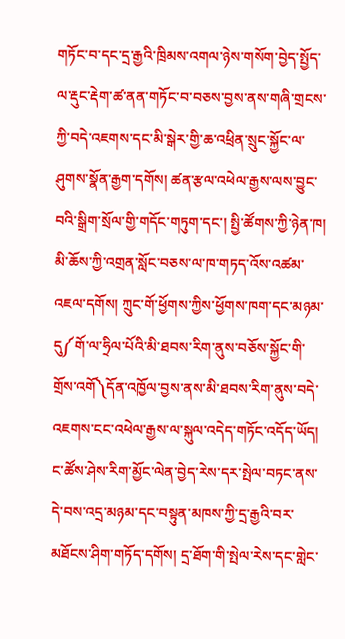གཏོང་བ་དང་དྲ་རྒྱའི་ཁྲིམས་འགལ་ཉེས་གསོག་བྱེད་སྤྱོད་ལ་རྡུང་རྡེག་ཚ་ནན་གཏོང་བ་བཅས་བྱས་ནས་གཞི་གྲངས་ཀྱི་བདེ་འཇགས་དང་མི་སྒེར་གྱི་ཆ་འཕྲིན་སྲུང་སྐྱོང་ལ་ཤུགས་སྣོན་རྒྱག་དགོས། ཚན་རྩལ་འཕེལ་རྒྱས་ལས་བྱུང་བའི་སྒྲིག་སྲོལ་གྱི་གདོང་གཏུག་དང་། སྤྱི་ཚོགས་ཀྱི་ཉེན་ཁ། མི་ཆོས་ཀྱི་འགྲན་སློང་བཅས་ལ་ཁ་གཏད་འོས་འཚམ་འཇལ་དགོས། ཀྲུང་གོ་ཕྱོགས་ཀྱིས་ཕྱོགས་ཁག་དང་མཉམ་དུ༼གོ་ལ་ཧྲིལ་པོའི་མི་ཐབས་རིག་ནུས་བཅོས་སྐྱོང་གི་གྲོས་འགོ༽དོན་འཁྱོལ་བྱས་ནས་མི་ཐབས་རིག་ནུས་བདེ་འཇགས་ངང་འཕེལ་རྒྱས་ལ་སྐུལ་འདེད་གཏོང་འདོད་ཡོད།
ང་ཚོས་ཤེས་རིག་མྱོང་ལེན་བྱེད་རེས་དར་སྤེལ་བཏང་ནས་དེ་བས་འདྲ་མཉམ་དང་བསྟུན་མཁས་ཀྱི་དྲ་རྒྱའི་བར་མཐོངས་ཤིག་གཏོད་དགོས། དྲ་ཐོག་གི་སྤེལ་རེས་དང་གླེང་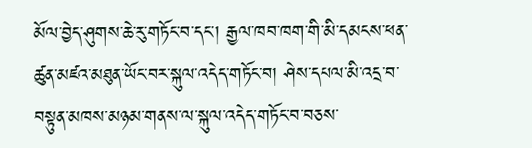མོལ་བྱེད་ཤུགས་ཆེ་རུ་གཏོང་བ་དང་། རྒྱལ་ཁབ་ཁག་གི་མི་དམངས་ཕན་ཚུན་མཛའ་མཐུན་ཡོང་བར་སྐུལ་འདེད་གཏོང་བ། ཤེས་དཔལ་མི་འདྲ་བ་བསྟུན་མཁས་མཉམ་གནས་ལ་སྐུལ་འདེད་གཏོང་བ་བཅས་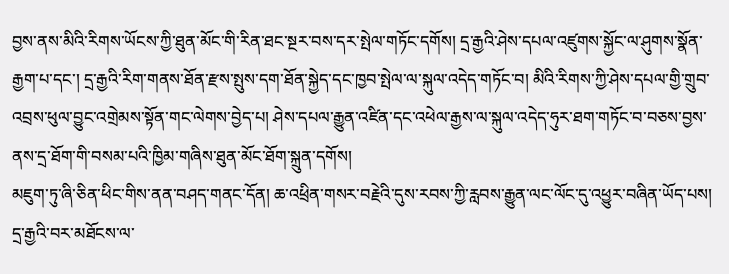བྱས་ནས་མིའི་རིགས་ཡོངས་ཀྱི་ཐུན་མོང་གི་རིན་ཐང་སྔར་བས་དར་སྤེལ་གཏོང་དགོས། དྲ་རྒྱའི་ཤེས་དཔལ་འཛུགས་སྐྱོང་ལ་ཤུགས་སྣོན་རྒྱག་པ་དང་། དྲ་རྒྱའི་རིག་གནས་ཐོན་རྫས་སྤུས་དག་ཐོན་སྐྱེད་དང་ཁྱབ་སྤེལ་ལ་སྐུལ་འདེད་གཏོང་བ། མིའི་རིགས་ཀྱི་ཤེས་དཔལ་གྱི་གྲུབ་འབྲས་ཕུལ་བྱུང་འགྲེམས་སྟོན་གང་ལེགས་བྱེད་པ། ཤེས་དཔལ་རྒྱུན་འཛིན་དང་འཕེལ་རྒྱས་ལ་སྐུལ་འདེད་ཧུར་ཐག་གཏོང་བ་བཅས་བྱས་ནས་དྲ་ཐོག་གི་བསམ་པའི་ཁྱིམ་གཞིས་ཐུན་མོང་ཐོག་སྐྲུན་དགོས།
མཇུག་ཏུ་ཞི་ཅིན་ཕིང་གིས་ནན་བཤད་གནང་དོན། ཆ་འཕྲིན་གསར་བརྗེའི་དུས་རབས་ཀྱི་རླབས་རྒྱུན་ལང་ལོང་དུ་འཕྱུར་བཞིན་ཡོད་པས། དྲ་རྒྱའི་བར་མཐོངས་ལ་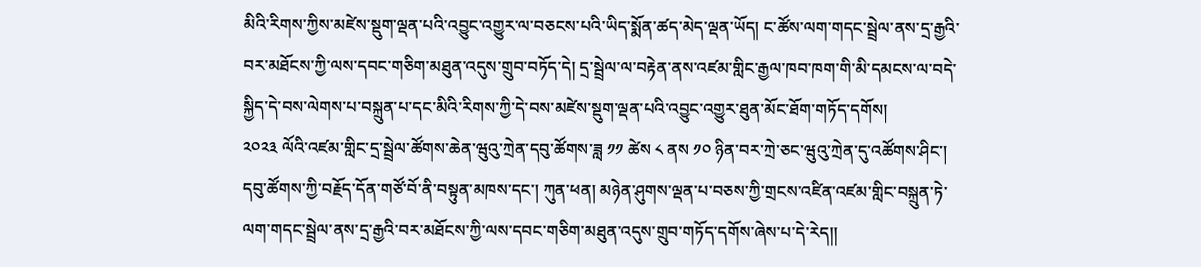མིའི་རིགས་ཀྱིས་མཛེས་སྡུག་ལྡན་པའི་འབྱུང་འགྱུར་ལ་བཅངས་པའི་ཡིད་སྨོན་ཚད་མེད་ལྡན་ཡོད། ང་ཚོས་ལག་གདང་སྦྲེལ་ནས་དྲ་རྒྱའི་བར་མཐོངས་ཀྱི་ལས་དབང་གཅིག་མཐུན་འདུས་གྲུབ་བཏོད་དེ། དྲ་སྦྲེལ་ལ་བརྟེན་ནས་འཛམ་གླིང་རྒྱལ་ཁབ་ཁག་གི་མི་དམངས་ལ་བདེ་སྐྱིད་དེ་བས་ལེགས་པ་བསྐྲུན་པ་དང་མིའི་རིགས་ཀྱི་དེ་བས་མཛེས་སྡུག་ལྡན་པའི་འབྱུང་འགྱུར་ཐུན་མོང་ཐོག་གཏོད་དགོས།
༢༠༢༣ ལོའི་འཛམ་གླིང་དྲ་སྦྲེལ་ཚོགས་ཆེན་ཝུའུ་ཀྲེན་དབུ་ཚོགས་ཟླ ༡༡ ཚེས ༨ ནས ༡༠ ཉིན་བར་ཀྲེ་ཅང་ཝུའུ་ཀྲེན་དུ་འཚོགས་ཤིང་། དབུ་ཚོགས་ཀྱི་བརྗོད་དོན་གཙོ་བོ་ནི་བསྟུན་མཁས་དང་། ཀུན་ཕན། མཉེན་ཤུགས་ལྡན་པ་བཅས་ཀྱི་གྲངས་འཛིན་འཛམ་གླིང་བསྐྲུན་ཏེ་ལག་གདང་སྦྲེལ་ནས་དྲ་རྒྱའི་བར་མཐོངས་ཀྱི་ལས་དབང་གཅིག་མཐུན་འདུས་གྲུབ་གཏོད་དགོས་ཞེས་པ་དེ་རེད།།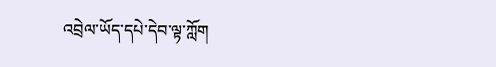འབྲེལ་ཡོད་དཔེ་དེབ་ལྟ་ཀློག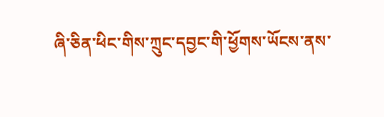ཞི་ཅིན་ཕིང་གིས་ཀྲུང་དབྱང་གི་ཕྱོགས་ཡོངས་ནས་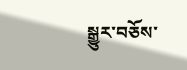སྒྱུར་བཅོས་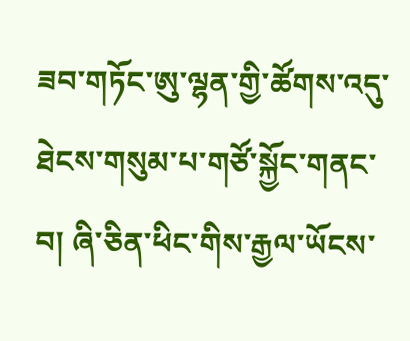ཟབ་གཏོང་ཨུ་ལྷན་གྱི་ཚོགས་འདུ་ཐེངས་གསུམ་པ་གཙོ་སྐྱོང་གནང་བ། ཞི་ཅིན་ཕིང་གིས་རྒྱལ་ཡོངས་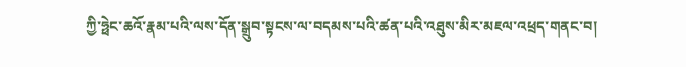ཀྱི་ཧྥེང་ཆའོ་རྣམ་པའི་ལས་དོན་སྒྲུབ་སྟངས་ལ་བདམས་པའི་ཚན་པའི་འཐུས་མིར་མཇལ་འཕྲད་གནང་བ།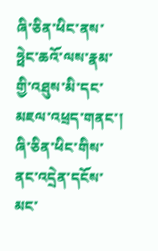ཞི་ཅིན་ཕིང་ནས་ཧྥེང་ཆའོ་ལས་རྣམ་གྱི་འཐུས་མི་དང་མཇལ་འཕྲད་གནང་། ཞི་ཅིན་ཕིང་གིས་ནང་འདྲེན་དངོས་མང་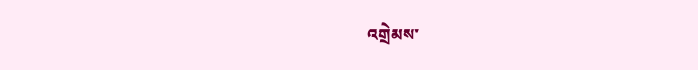འགྲེམས་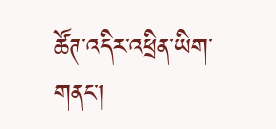ཚོཊ་འདིར་འཕྲིན་ཡིག་གནང་།